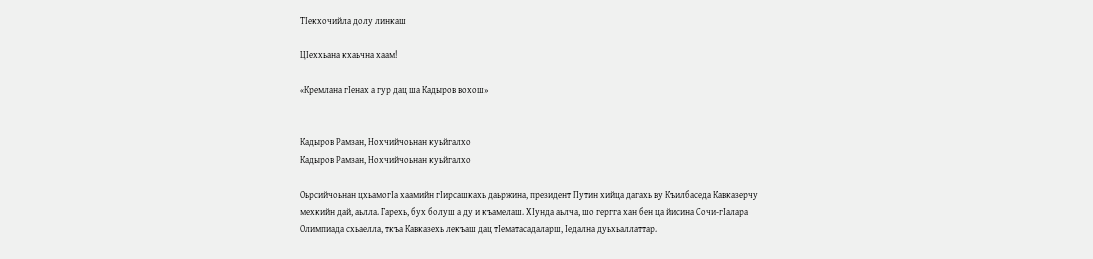ТIекхочийла долу линкаш

ЦIеххьана кхаьчна хаам!

«Кремлана гΙенах а гур дац ша Кадыров вохош»


Кадыров Рамзан, Нохчийчоьнан куьйгалхо
Кадыров Рамзан, Нохчийчоьнан куьйгалхо

Оьрсийчоьнан цхьамогΙа хаамийн гΙирсашкахь даьржина, президент Путин хийца дагахь ву Къилбаседа Кавказерчу мехкийн дай, аьлла. Гарехь, бух болуш а ду и къамелаш. ХΙунда аьлча, шо гергга хан бен ца йисина Сочи-гΙалара Олимпиада схьаелла, ткъа Кавказехь лекъаш дац тΙематасадаларш, Ιедална дуьхьаллаттар.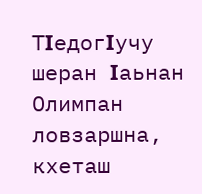ТΙедогΙучу шеран Ιаьнан Олимпан ловзаршна, кхеташ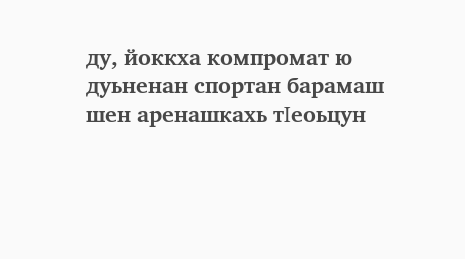ду, йоккха компромат ю дуьненан спортан барамаш шен аренашкахь тΙеоьцун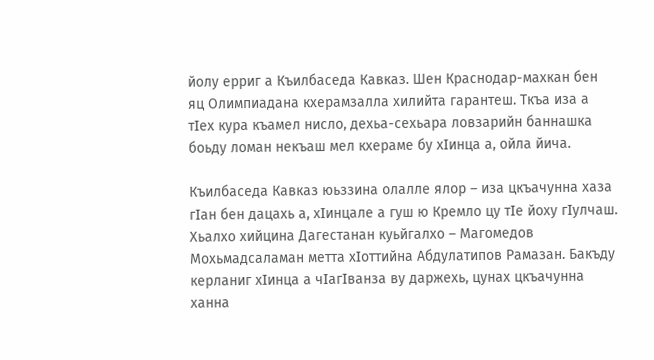йолу ерриг а Къилбаседа Кавказ. Шен Краснодар-махкан бен яц Олимпиадана кхерамзалла хилийта гарантеш. Ткъа иза а тΙех кура къамел нисло, дехьа-сехьара ловзарийн баннашка боьду ломан некъаш мел кхераме бу хΙинца а, ойла йича.

Къилбаседа Кавказ юьззина олалле ялор – иза цкъачунна хаза гΙан бен дацахь а, хΙинцале а гуш ю Кремло цу тΙе йоху гΙулчаш. Хьалхо хийцина Дагестанан куьйгалхо – Магомедов Мохьмадсаламан метта хΙоттийна Абдулатипов Рамазан. Бакъду керланиг хΙинца а чΙагΙванза ву даржехь, цунах цкъачунна ханна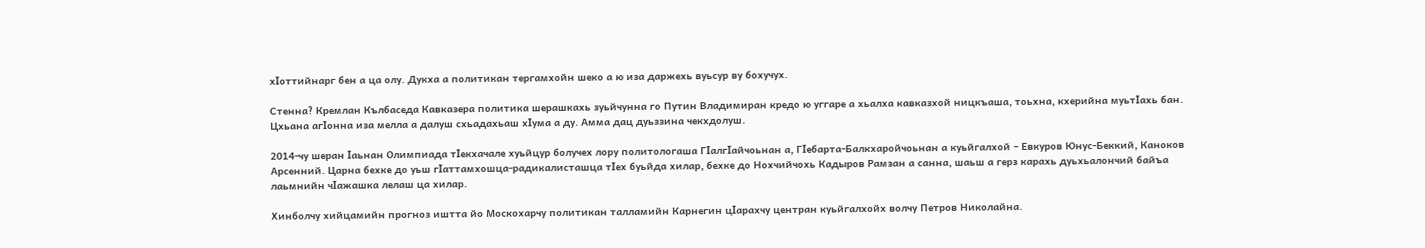хΙоттийнарг бен а ца олу. Дукха а политикан тергамхойн шеко а ю иза даржехь вуьсур ву бохучух.

Стенна? Кремлан Кълбаседа Кавказера политика шерашкахь зуьйчунна го Путин Владимиран кредо ю уггаре а хьалха кавказхой ницкъаша, тоьхна, кхерийна муьтΙахь бан. Цхьана агΙонна иза мелла а далуш схьадахьаш хΙума а ду. Амма дац дуьззина чекхдолуш.

2014-чу шеран Ιаьнан Олимпиада тΙекхачале хуьйцур болучех лору политологаша ГΙалгΙайчоьнан а, ГΙебарта-Балкхаройчоьнан а куьйгалхой – Евкуров Юнус-Беккий, Каноков Арсенний. Царна бехке до уьш гΙаттамхошца-радикалисташца тΙех буьйда хилар, бехке до Нохчийчохь Кадыров Рамзан а санна, шаьш а герз карахь дуьхьалончий байъа лаьмнийн чΙажашка лелаш ца хилар.

Хинболчу хийцамийн прогноз иштта йо Москохарчу политикан талламийн Карнегин цΙарахчу центран куьйгалхойх волчу Петров Николайна.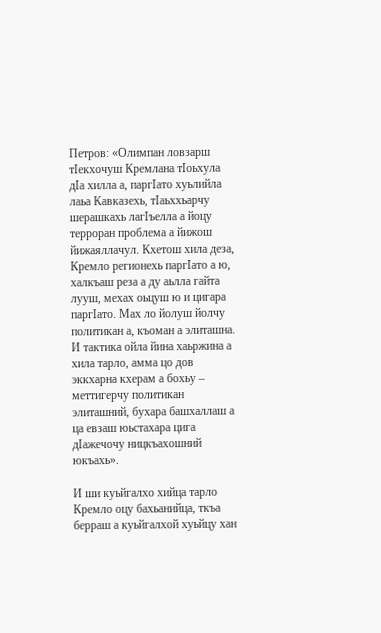Петров: «Олимпан ловзарш тΙекхочуш Кремлана тΙоьхула дΙа хилла а, паргΙато хуьлийла лаьа Кавказехь, тΙаьххьарчу шерашкахь лагΙъелла а йоцу терроран проблема а йижош йижаяллачул. Кхетош хила деза, Кремло регионехь паргΙато а ю, халкъаш реза а ду аьлла гайта лууш, мехах оьцуш ю и цигара паргΙато. Мах ло йолуш йолчу политикан а, къоман а элиташна. И тактика ойла йина хаьржина а хила тарло, амма цо дов эккхарна кхерам а бохьу – меттигерчу политикан элиташний, бухара башхаллаш а ца евзаш юьстахара цига дΙажечочу ницкъахошний юкъахь».

И ши куьйгалхо хийца тарло Кремло оцу бахьанийца, ткъа берраш а куьйгалхой хуьйцу хан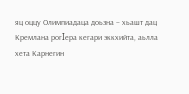яц оццу Олимпиадаца доьзна – хьашт дац Кремлана рогΙера кегари эккхийта, аьлла хета Карнегин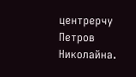центрерчу Петров Николайна.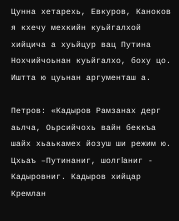Цунна хетарехь, Евкуров, Каноков я кхечу мехкийн куьйгалхой хийцича а хуьйцур вац Путина Нохчийчоьнан куьйгалхо, боху цо. Иштта ю цуьнан аргументаш а.

Петров: «Кадыров Рамзанах дерг аьлча, Оьрсийчохь вайн беккъа шайх хьаькамех йозуш ши режим ю. Цхьаъ –Путинаниг, шолгΙаниг - Кадыровниг. Кадыров хийцар Кремлан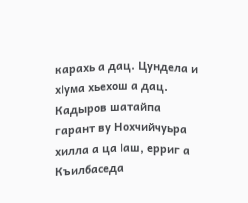карахь а дац. Цундела и хΙума хьехош а дац. Кадыров шатайпа гарант ву Нохчийчуьра хилла а ца Ιаш, ерриг а Къилбаседа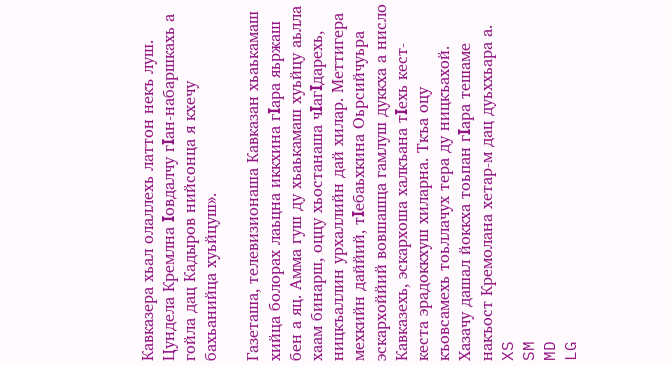Кавказера хьал олаллехь латтон некъ луш. Цундела Кремлна Ιовдалчу гΙан-набаршкахь а гойла дац Кадыров нийсонца я кхечу бахьанийца хуьйцуш».

Газеташа, телевизионаша Кавказан хьаькамаш хийца болорах лаьцна иккхина гΙара яьржаш бен а яц. Амма гуш ду хьаькамаш хуьйцу аьлла хаам бинарш, оццу хьостанаша чΙагΙдарехь, ницкъаллин урхаллийн дай хилар. Меттигера мехкийн даййий, тΙебаьхкина Оьрсийчуьра эскархоййий вовшашца гамлуш дуккха а нисло Кавказехь, эскархоша халкъана тΙехь кест-кеста эрадоккхуш хиларна. Ткъа оцу къовсамехь тоьллачух тера ду ницкъахой. Хазачу дашал йоккха тоьпан гΙара тешаме накъост Кремолана хетар-м дац дуьххьара а.
XS
SM
MD
LG